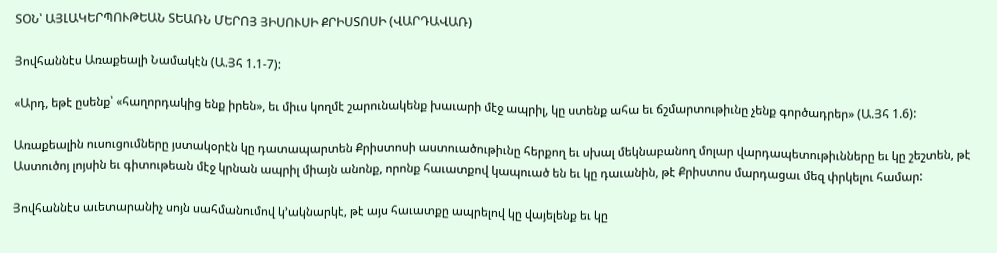ՏՕՆ՝ ԱՅԼԱԿԵՐՊՈՒԹԵԱՆ ՏԵԱՌՆ ՄԵՐՈՅ ՅԻՍՈՒՍԻ ՔՐԻՍՏՈՍԻ (ՎԱՐԴԱՎԱՌ)

Յովհաննէս Առաքեալի Նամակէն (Ա.Յհ 1.1-7):

«Արդ, եթէ ըսենք՝ «հաղորդակից ենք իրեն», եւ միւս կողմէ շարունակենք խաւարի մէջ ապրիլ, կը ստենք ահա եւ ճշմարտութիւնը չենք գործադրեր» (Ա.Յհ 1.6):

Առաքեալին ուսուցումները յստակօրէն կը դատապարտեն Քրիստոսի աստուածութիւնը հերքող եւ սխալ մեկնաբանող մոլար վարդապետութիւնները եւ կը շեշտեն, թէ Աստուծոյ լոյսին եւ գիտութեան մէջ կրնան ապրիլ միայն անոնք, որոնք հաւատքով կապուած են եւ կը դաւանին, թէ Քրիստոս մարդացաւ մեզ փրկելու համար:

Յովհաննէս աւետարանիչ սոյն սահմանումով կ’ակնարկէ, թէ այս հաւատքը ապրելով կը վայելենք եւ կը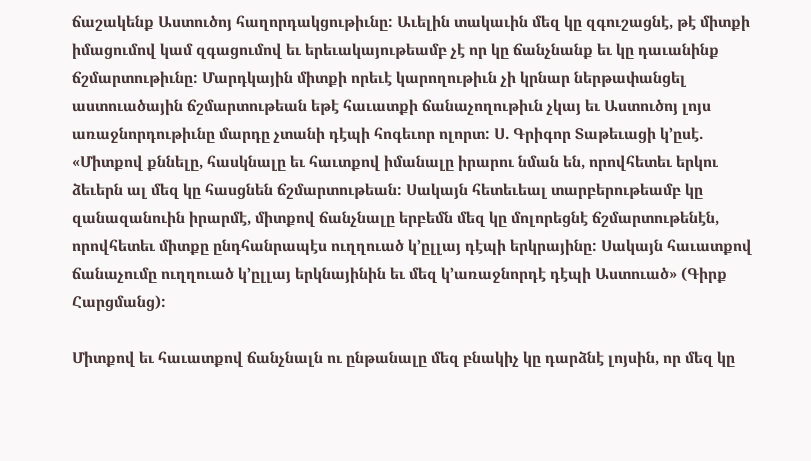ճաշակենք Աստուծոյ հաղորդակցութիւնը: Աւելին տակաւին մեզ կը զգուշացնէ, թէ միտքի իմացումով կամ զգացումով եւ երեւակայութեամբ չէ որ կը ճանչնանք եւ կը դաւանինք ճշմարտութիւնը: Մարդկային միտքի որեւէ կարողութիւն չի կրնար ներթափանցել աստուածային ճշմարտութեան եթէ հաւատքի ճանաչողութիւն չկայ եւ Աստուծոյ լոյս առաջնորդութիւնը մարդը չտանի դէպի հոգեւոր ոլորտ: Ս. Գրիգոր Տաթեւացի կ’ըսէ. «Միտքով քննելը, հասկնալը եւ հաւտքով իմանալը իրարու նման են, որովհետեւ երկու ձեւերն ալ մեզ կը հասցնեն ճշմարտութեան: Սակայն հետեւեալ տարբերութեամբ կը զանազանուին իրարմէ, միտքով ճանչնալը երբեմն մեզ կը մոլորեցնէ ճշմարտութենէն, որովհետեւ միտքը ընդհանրապէս ուղղուած կ’ըլլայ դէպի երկրայինը: Սակայն հաւատքով ճանաչումը ուղղուած կ’ըլլայ երկնայինին եւ մեզ կ’առաջնորդէ դէպի Աստուած» (Գիրք Հարցմանց):

Միտքով եւ հաւատքով ճանչնալն ու ընթանալը մեզ բնակիչ կը դարձնէ լոյսին, որ մեզ կը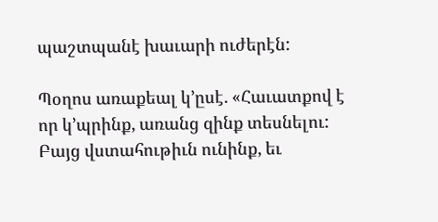պաշտպանէ խաւարի ուժերէն:

Պօղոս առաքեալ կ’ըսէ. «Հաւատքով է որ կ’պրինք, առանց զինք տեսնելու: Բայց վստահութիւն ունինք, եւ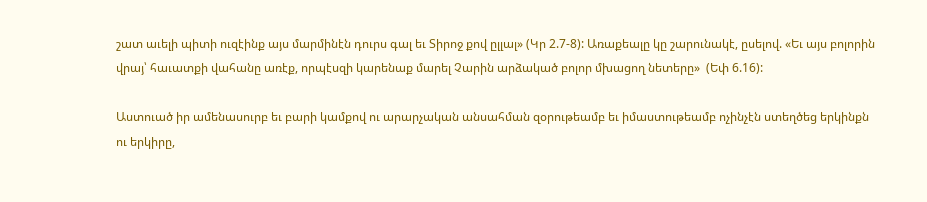շատ աւելի պիտի ուզէինք այս մարմինէն դուրս գալ եւ Տիրոջ քով ըլլալ» (Կր 2.7-8): Առաքեալը կը շարունակէ, ըսելով. «Եւ այս բոլորին վրայ՝ հաւատքի վահանը առէք, որպէսզի կարենաք մարել Չարին արձակած բոլոր մխացող նետերը»  (Եփ 6.16):

Աստուած իր ամենասուրբ եւ բարի կամքով ու արարչական անսահման զօրութեամբ եւ իմաստութեամբ ոչինչէն ստեղծեց երկինքն ու երկիրը,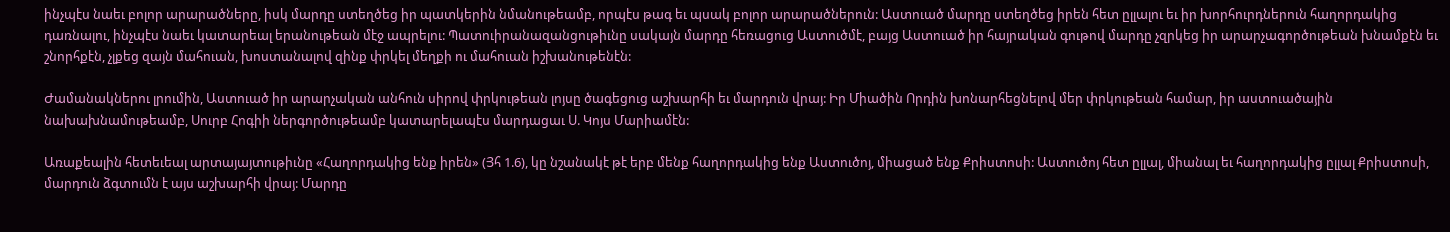ինչպէս նաեւ բոլոր արարածները, իսկ մարդը ստեղծեց իր պատկերին նմանութեամբ, որպէս թագ եւ պսակ բոլոր արարածներուն: Աստուած մարդը ստեղծեց իրեն հետ ըլլալու եւ իր խորհուրդներուն հաղորդակից դառնալու, ինչպէս նաեւ կատարեալ երանութեան մէջ ապրելու: Պատուիրանազանցութիւնը սակայն մարդը հեռացուց Աստուծմէ, բայց Աստուած իր հայրական գութով մարդը չզրկեց իր արարչագործութեան խնամքէն եւ շնորհքէն, չլքեց զայն մահուան, խոստանալով զինք փրկել մեղքի ու մահուան իշխանութենէն:

Ժամանակներու լրումին, Աստուած իր արարչական անհուն սիրով փրկութեան լոյսը ծագեցուց աշխարհի եւ մարդուն վրայ: Իր Միածին Որդին խոնարհեցնելով մեր փրկութեան համար, իր աստուածային նախախնամութեամբ, Սուրբ Հոգիի ներգործութեամբ կատարելապէս մարդացաւ Ս. Կոյս Մարիամէն:

Առաքեալին հետեւեալ արտայայտութիւնը «Հաղորդակից ենք իրեն» (Յհ 1.6), կը նշանակէ թէ երբ մենք հաղորդակից ենք Աստուծոյ, միացած ենք Քրիստոսի: Աստուծոյ հետ ըլլալ, միանալ եւ հաղորդակից ըլլալ Քրիստոսի, մարդուն ձգտումն է այս աշխարհի վրայ: Մարդը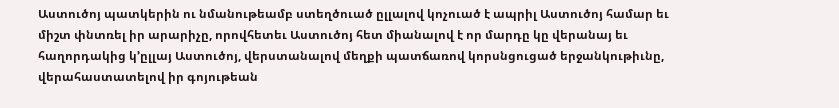Աստուծոյ պատկերին ու նմանութեամբ ստեղծուած ըլլալով կոչուած է ապրիլ Աստուծոյ համար եւ միշտ փնտռել իր արարիչը, որովհետեւ Աստուծոյ հետ միանալով է որ մարդը կը վերանայ եւ հաղորդակից կ’ըլլայ Աստուծոյ, վերստանալով մեղքի պատճառով կորսնցուցած երջանկութիւնը, վերահաստատելով իր գոյութեան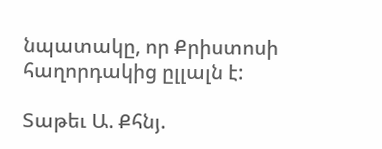նպատակը, որ Քրիստոսի հաղորդակից ըլլալն է:

Տաթեւ Ա. Քհնյ.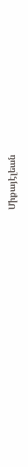Միքայէլեան